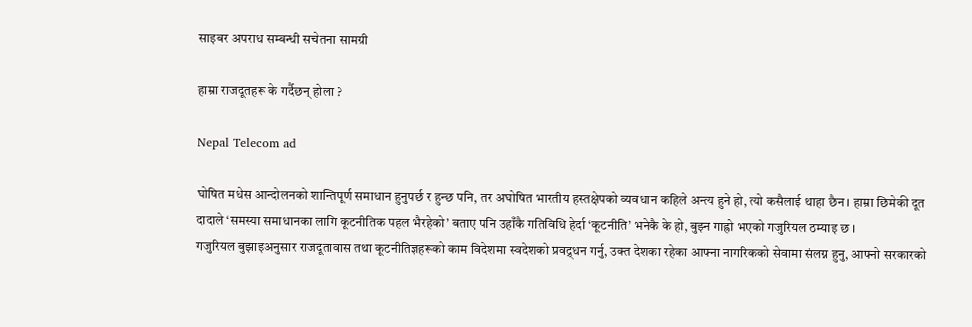साइबर अपराध सम्बन्धी सचेतना सामग्री

हाम्रा राजदूतहरू के गर्दैछन् होला ?

Nepal Telecom ad

घोषित मधेस आन्दोलनको शान्तिपूर्ण समाधान हुनुपर्छ र हुन्छ पनि, तर अघोषित भारतीय हस्तक्षेपको व्यवधान कहिले अन्त्य हुने हो, त्यो कसैलाई थाहा छैन । हाम्रा छिमेकी दूत दादाले ‘समस्या समाधानका लागि कूटनीतिक पहल भैरहेको’ बताए पनि उहाँकै गतिविधि हेर्दा ‘कूटनीति’ भनेकै के हो, बुझ्न गाह्रो भएको गजुरियल ठम्याइ छ ।
गजुरियल बुझाइअनुसार राजदूतावास तथा कूटनीतिज्ञहरूको काम विदेशमा स्वदेशको प्रवद्र्धन गर्नु, उक्त देशका रहेका आफ्ना नागरिकको सेवामा संलग्न हुनु, आफ्नो सरकारको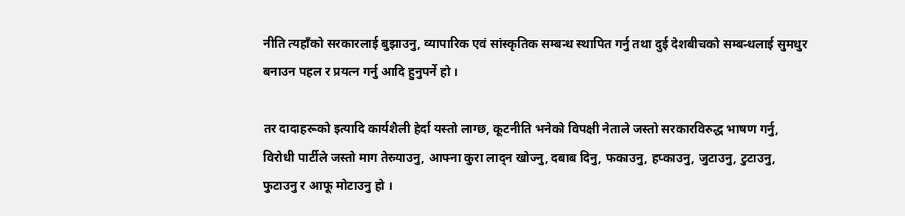नीति त्यहाँको सरकारलाई बुझाउनु, व्यापारिक एवं सांस्कृतिक सम्बन्ध स्थापित गर्नु तथा दुई देशबीचको सम्बन्धलाई सुमधुर बनाउन पहल र प्रयत्न गर्नु आदि हुनुपर्ने हो ।

तर दादाहरूको इत्यादि कार्यशैली हेर्दा यस्तो लाग्छ, कूटनीति भनेको विपक्षी नेताले जस्तो सरकारविरुद्ध भाषण गर्नु, विरोधी पार्टीले जस्तो माग तेस्र्याउनु, आफ्ना कुरा लाद्न खोज्नु, दबाब दिनु, फकाउनु, हप्काउनु, जुटाउनु, टुटाउनु, फुटाउनु र आफू मोटाउनु हो ।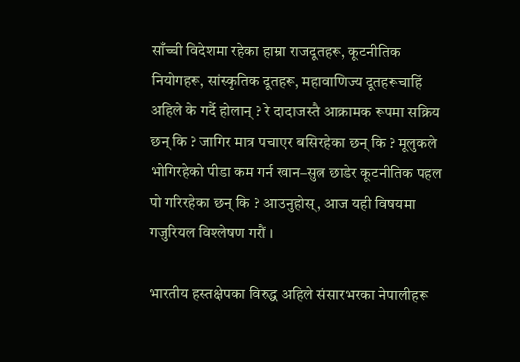साँच्ची विदेशमा रहेका हाम्रा राजदूतहरू, कूटनीतिक नियोगहरू, सांस्कृतिक दूतहरू, महावाणिज्य दूतहरूचाहिं अहिले के गर्दै होलान् ? रे दादाजस्तै आक्रामक रूपमा सक्रिय छन् कि ? जागिर मात्र पचाएर बसिरहेका छन् कि ? मूलुकले भोगिरहेको पीडा कम गर्न खान–सुत्न छाडेर कूटनीतिक पहल पो गरिरहेका छन् कि ? आउनुहोस्, आज यही विषयमा गजुरियल विश्लेषण गरौं ।

भारतीय हस्तक्षेपका विरुद्ध अहिले संसारभरका नेपालीहरू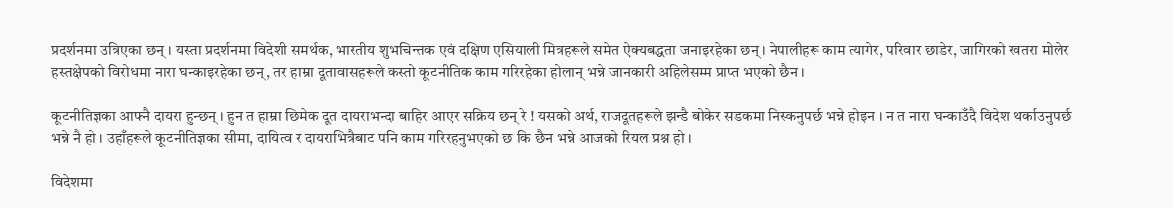प्रदर्शनमा उत्रिएका छन् । यस्ता प्रदर्शनमा विदेशी समर्थक, भारतीय शुभचिन्तक एवं दक्षिण एसियाली मित्रहरूले समेत ऐक्यबद्धता जनाइरहेका छन् । नेपालीहरू काम त्यागेर, परिवार छाडेर, जागिरको खतरा मोलेर हस्तक्षेपको विरोधमा नारा घन्काइरहेका छन्, तर हाम्रा दूतावासहरूले कस्तो कूटनीतिक काम गरिरहेका होलान् भन्ने जानकारी अहिलेसम्म प्राप्त भएको छैन ।

कूटनीतिज्ञका आफ्नै दायरा हुन्छन् । हुन त हाम्रा छिमेक दूत दायराभन्दा बाहिर आएर सक्रिय छन् रे ! यसको अर्थ, राजदूतहरूले झन्डै बोकेर सडकमा निस्कनुपर्छ भन्ने होइन । न त नारा घन्काउँदै विदेश थर्काउनुपर्छ भन्ने नै हो । उहाँहरूले कूटनीतिज्ञका सीमा, दायित्व र दायराभित्रैबाट पनि काम गरिरहनुभएको छ कि छैन भन्ने आजको रियल प्रश्न हो ।

विदेशमा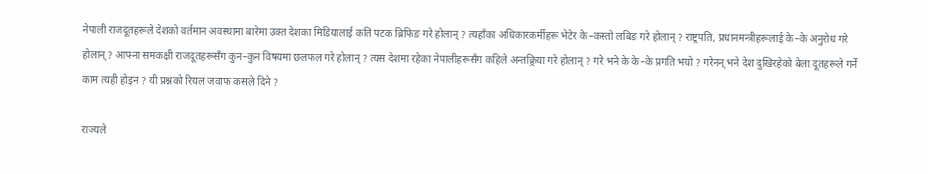नेपाली राजदूतहरूले देशको वर्तमान अवस्थामा बारेमा उक्त देशका मिडियालाई कति पटक ब्रिफिङ गरे होलान् ? त्यहाँका अधिकारकर्मीहरू भेटेर के–कस्तो लबिङ गरे होलान् ? राष्ट्रपति, प्रधानमन्त्रीहरूलाई के–के अनुरोध गरे होलान् ? आफ्ना समकक्षी राजदूतहरूसँग कुन–कुन विषयमा छलफल गरे होलान् ? त्यस देशमा रहेका नेपालीहरूसँग कहिले अन्तक्र्रिया गरे होलान् ? गरे भने के के–के प्रगति भयो ? गरेनन् भने देश दुखिरहेको बेला दूतहरूले गर्ने काम त्यही होइन ? यी प्रश्नको रियल जवाफ कसले दिने ?

राज्यले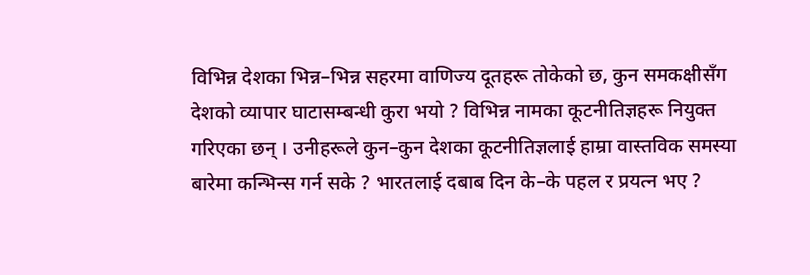विभिन्न देशका भिन्न–भिन्न सहरमा वाणिज्य दूतहरू तोकेको छ, कुन समकक्षीसँग देशको व्यापार घाटासम्बन्धी कुरा भयो ? विभिन्न नामका कूटनीतिज्ञहरू नियुक्त गरिएका छन् । उनीहरूले कुन–कुन देशका कूटनीतिज्ञलाई हाम्रा वास्तविक समस्या बारेमा कन्भिन्स गर्न सके ? भारतलाई दबाब दिन के–के पहल र प्रयत्न भए ?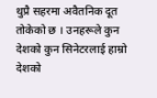थुप्रै सहरमा अवैतनिक दूत तोकेको छ । उनहरूले कुन देशको कुन सिनेटरलाई हाम्रो देशको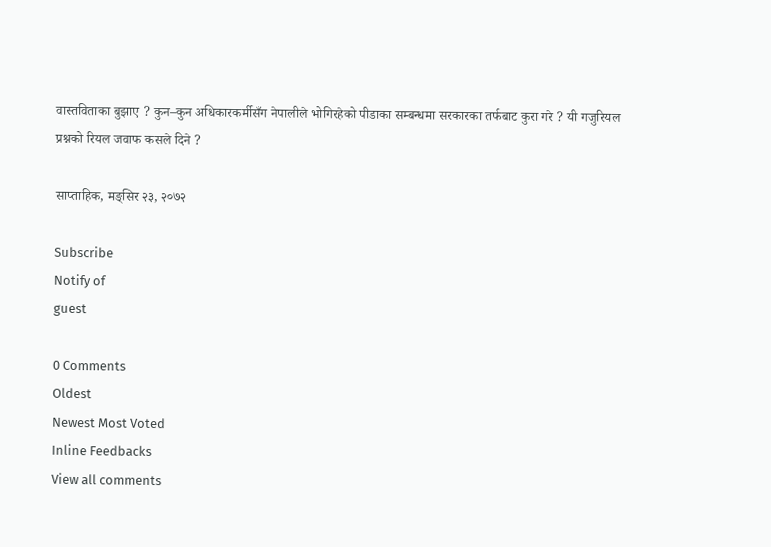वास्तविताका बुझाए ? कुन–कुन अधिकारकर्मीसँग नेपालीले भोगिरहेको पीडाका सम्बन्धमा सरकारका तर्फबाट कुरा गरे ? यी गजुरियल प्रश्नको रियल जवाफ कसले दिने ?

साप्ताहिक, मङ्सिर २३, २०७२

Subscribe
Notify of
guest

0 Comments
Oldest
Newest Most Voted
Inline Feedbacks
View all comments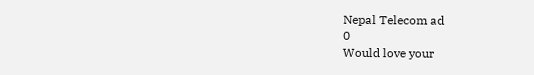Nepal Telecom ad
0
Would love your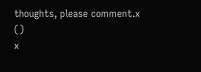thoughts, please comment.x
()
x